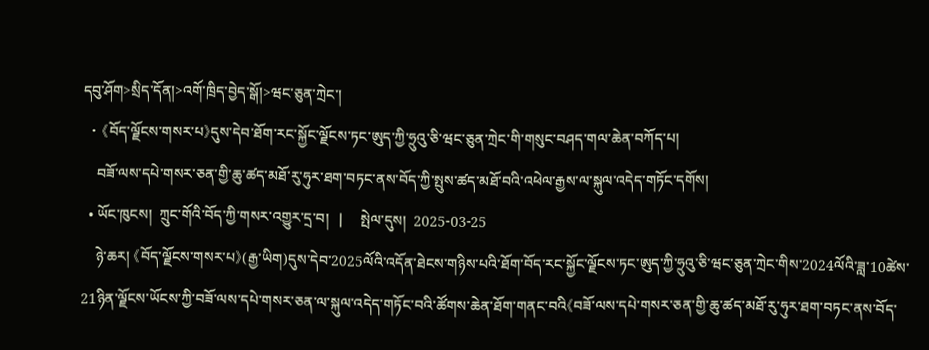དབུ་ཤོག>སྲིད་དོན།>འགོ་ཁྲིད་བྱེད་སྒོ།>ཝང་ཅུན་ཀྲེང་།
  • 《བོད་ལྗོངས་གསར་པ》དུས་དེབ་ཐོག་རང་སྐྱོང་ལྗོངས་ཏང་ཨུད་ཀྱི་ཧྲུའུ་ཅི་ཝང་ཅུན་ཀྲེང་གི་གསུང་བཤད་གལ་ཆེན་བཀོད་པ།
    བཟོ་ལས་དཔེ་གསར་ཅན་གྱི་ཆུ་ཚད་མཐོ་རུ་ཧུར་ཐག་བཏང་ནས་བོད་ཀྱི་སྤུས་ཚད་མཐོ་བའི་འཕེལ་རྒྱས་ལ་སྐུལ་འདེད་གཏོང་དགོས།
  • ཡོང་ཁུངས།  ཀྲུང་གོའི་བོད་ཀྱི་གསར་འགྱུར་དྲ་བ།   |     སྤེལ་དུས།  2025-03-25
    ཉེ་ཆར། 《བོད་ལྗོངས་གསར་པ》(རྒྱ་ཡིག)དུས་དེབ་2025ལོའི་འདོན་ཐེངས་གཉིས་པའི་ཐོག་བོད་རང་སྐྱོང་ལྗོངས་ཏང་ཨུད་ཀྱི་ཧྲུའུ་ཅི་ཝང་ཅུན་ཀྲེང་གིས་2024ལོའི་ཟླ་10ཚེས་21ཉིན་ལྗོངས་ཡོངས་ཀྱི་བཟོ་ལས་དཔེ་གསར་ཅན་ལ་སྐུལ་འདེད་གཏོང་བའི་ཚོགས་ཆེན་ཐོག་གནང་བའི《བཟོ་ལས་དཔེ་གསར་ཅན་གྱི་ཆུ་ཚད་མཐོ་རུ་ཧུར་ཐག་བཏང་ནས་བོད་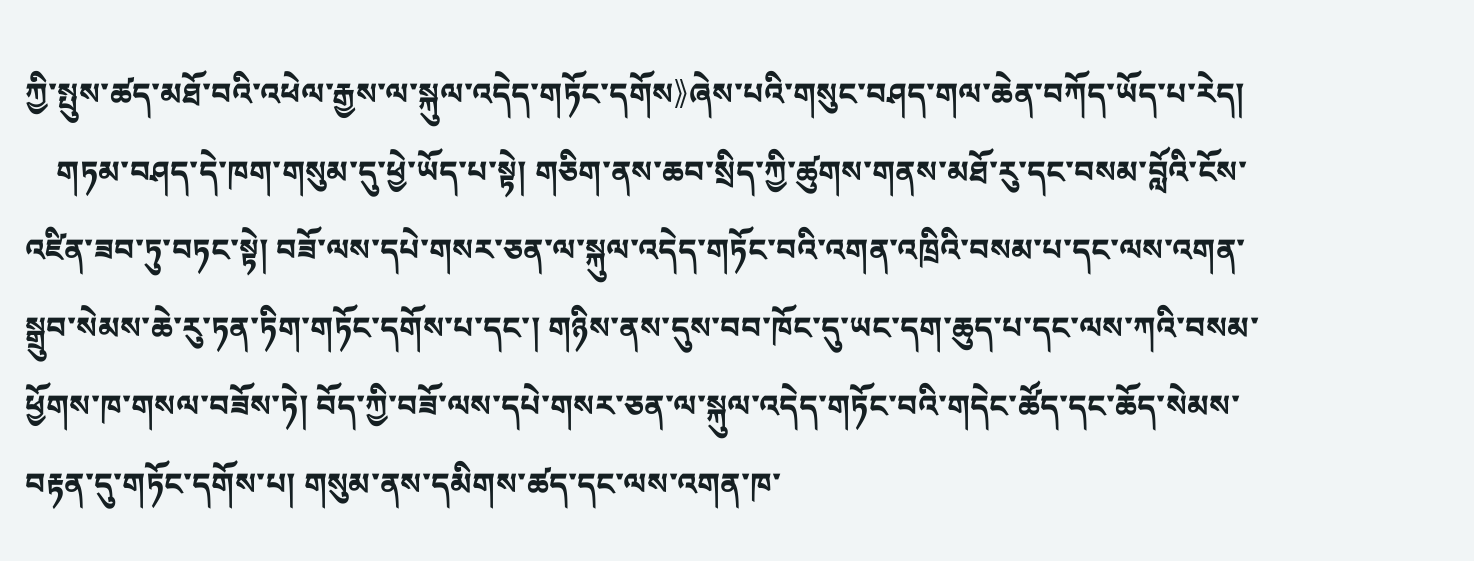ཀྱི་སྤུས་ཚད་མཐོ་བའི་འཕེལ་རྒྱས་ལ་སྐུལ་འདེད་གཏོང་དགོས》ཞེས་པའི་གསུང་བཤད་གལ་ཆེན་བཀོད་ཡོད་པ་རེད།
    གཏམ་བཤད་དེ་ཁག་གསུམ་དུ་ཕྱེ་ཡོད་པ་སྟེ། གཅིག་ནས་ཆབ་སྲིད་ཀྱི་ཚུགས་གནས་མཐོ་རུ་དང་བསམ་བློའི་ངོས་འཛིན་ཟབ་ཏུ་བཏང་སྟེ། བཟོ་ལས་དཔེ་གསར་ཅན་ལ་སྐུལ་འདེད་གཏོང་བའི་འགན་འཁྲིའི་བསམ་པ་དང་ལས་འགན་སྒྲུབ་སེམས་ཆེ་རུ་ཏན་ཏིག་གཏོང་དགོས་པ་དང་། གཉིས་ནས་དུས་བབ་ཁོང་དུ་ཡང་དག་ཆུད་པ་དང་ལས་ཀའི་བསམ་ཕྱོགས་ཁ་གསལ་བཟོས་ཏེ། བོད་ཀྱི་བཟོ་ལས་དཔེ་གསར་ཅན་ལ་སྐུལ་འདེད་གཏོང་བའི་གདེང་ཚོད་དང་ཆོད་སེམས་བརྟན་དུ་གཏོང་དགོས་པ། གསུམ་ནས་དམིགས་ཚད་དང་ལས་འགན་ཁ་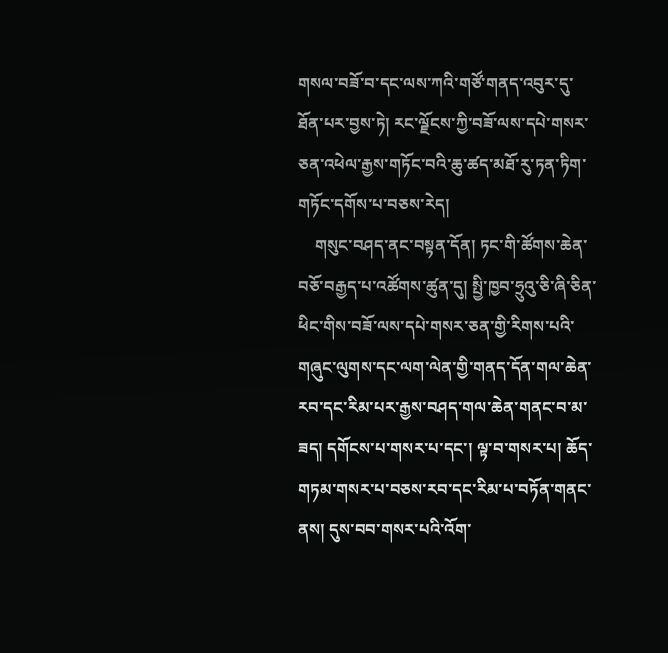གསལ་བཟོ་བ་དང་ལས་ཀའི་གཙོ་གནད་འབུར་དུ་ཐོན་པར་བྱས་ཏེ། རང་ལྗོངས་ཀྱི་བཟོ་ལས་དཔེ་གསར་ཅན་འཕེལ་རྒྱས་གཏོང་བའི་ཆུ་ཚད་མཐོ་རུ་ཏན་ཏིག་གཏོང་དགོས་པ་བཅས་རེད།
    གསུང་བཤད་ནང་བསྟན་དོན། ཏང་གི་ཚོགས་ཆེན་བཅོ་བརྒྱད་པ་འཚོགས་ཚུན་དུ། སྤྱི་ཁྱབ་ཧྲུའུ་ཅི་ཞི་ཅིན་ཕིང་གིས་བཟོ་ལས་དཔེ་གསར་ཅན་གྱི་རིགས་པའི་གཞུང་ལུགས་དང་ལག་ལེན་གྱི་གནད་དོན་གལ་ཆེན་རབ་དང་རིམ་པར་རྒྱས་བཤད་གལ་ཆེན་གནང་བ་མ་ཟད། དགོངས་པ་གསར་པ་དང་། ལྟ་བ་གསར་པ། ཆོད་གཏམ་གསར་པ་བཅས་རབ་དང་རིམ་པ་བཏོན་གནང་ནས། དུས་བབ་གསར་པའི་འོག་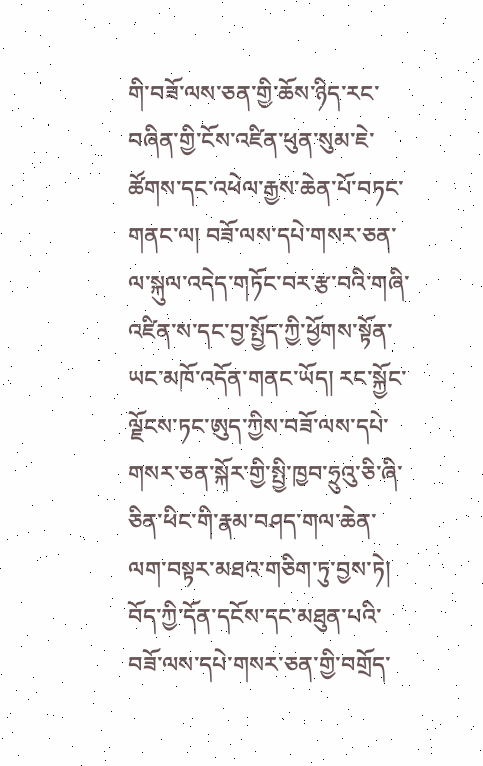གི་བཟོ་ལས་ཅན་གྱི་ཆོས་ཉིད་རང་བཞིན་གྱི་ངོས་འཛིན་ཕུན་སུམ་ཇེ་ཚོགས་དང་འཕེལ་རྒྱས་ཆེན་པོ་བཏང་གནང་ལ། བཟོ་ལས་དཔེ་གསར་ཅན་ལ་སྐུལ་འདེད་གཏོང་བར་རྩ་བའི་གཞི་འཛིན་ས་དང་བྱ་སྤྱོད་ཀྱི་ཕྱོགས་སྟོན་ཡང་མཁོ་འདོན་གནང་ཡོད། རང་སྐྱོང་ལྗོངས་ཏང་ཨུད་ཀྱིས་བཟོ་ལས་དཔེ་གསར་ཅན་སྐོར་གྱི་སྤྱི་ཁྱབ་ཧྲུའུ་ཅི་ཞི་ཅིན་ཕིང་གི་རྣམ་བཤད་གལ་ཆེན་ལག་བསྟར་མཐའ་གཅིག་ཏུ་བྱས་ཏེ། བོད་ཀྱི་དོན་དངོས་དང་མཐུན་པའི་བཟོ་ལས་དཔེ་གསར་ཅན་གྱི་བགྲོད་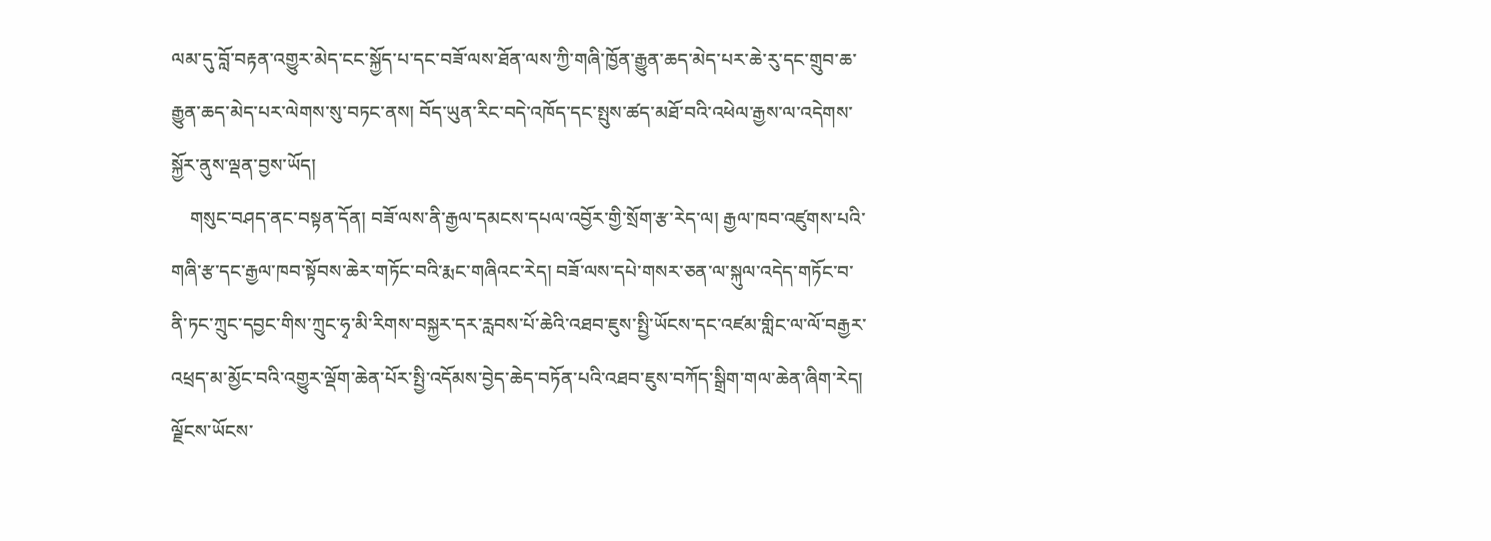ལམ་དུ་བློ་བརྟན་འགྱུར་མེད་ངང་སྐྱོད་པ་དང་བཟོ་ལས་ཐོན་ལས་ཀྱི་གཞི་ཁྱོན་རྒྱུན་ཆད་མེད་པར་ཆེ་རུ་དང་གྲུབ་ཆ་རྒྱུན་ཆད་མེད་པར་ལེགས་སུ་བཏང་ནས། བོད་ཡུན་རིང་བདེ་འཁོད་དང་སྤུས་ཚད་མཐོ་བའི་འཕེལ་རྒྱས་ལ་འདེགས་སྐྱོར་ནུས་ལྡན་བྱས་ཡོད།
    གསུང་བཤད་ནང་བསྟན་དོན། བཟོ་ལས་ནི་རྒྱལ་དམངས་དཔལ་འབྱོར་གྱི་སྲོག་རྩ་རེད་ལ། རྒྱལ་ཁབ་འཛུགས་པའི་གཞི་རྩ་དང་རྒྱལ་ཁབ་སྟོབས་ཆེར་གཏོང་བའི་རྨང་གཞིའང་རེད། བཟོ་ལས་དཔེ་གསར་ཅན་ལ་སྐུལ་འདེད་གཏོང་བ་ནི་ཏང་ཀྲུང་དབྱང་གིས་ཀྲུང་ཧྭ་མི་རིགས་བསྐྱར་དར་རླབས་པོ་ཆེའི་འཐབ་ཇུས་སྤྱི་ཡོངས་དང་འཛམ་གླིང་ལ་ལོ་བརྒྱར་འཕྲད་མ་མྱོང་བའི་འགྱུར་ལྡོག་ཆེན་པོར་སྤྱི་འདོམས་བྱེད་ཆེད་བཏོན་པའི་འཐབ་ཇུས་བཀོད་སྒྲིག་གལ་ཆེན་ཞིག་རེད། ལྗོངས་ཡོངས་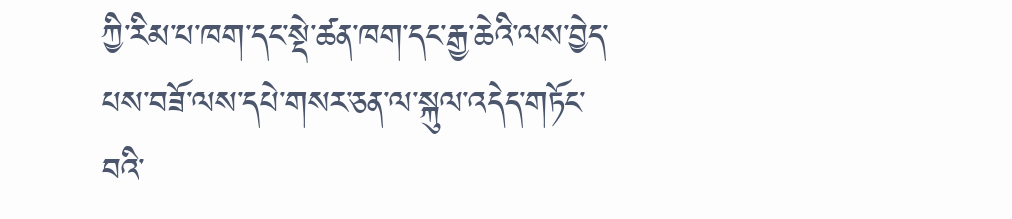ཀྱི་རིམ་པ་ཁག་དང་སྡེ་ཚན་ཁག་དང་རྒྱ་ཆེའི་ལས་བྱེད་པས་བཟོ་ལས་དཔེ་གསར་ཅན་ལ་སྐུལ་འདེད་གཏོང་བའི་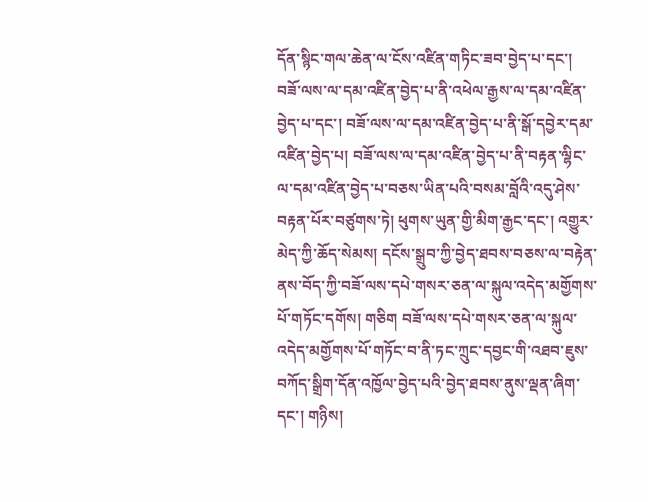དོན་སྙིང་གལ་ཆེན་ལ་ངོས་འཛིན་གཏིང་ཟབ་བྱེད་པ་དང་། བཟོ་ལས་ལ་དམ་འཛིན་བྱེད་པ་ནི་འཕེལ་རྒྱས་ལ་དམ་འཛིན་བྱེད་པ་དང་། བཟོ་ལས་ལ་དམ་འཛིན་བྱེད་པ་ནི་སྒོ་དབྱེར་དམ་འཛིན་བྱེད་པ། བཟོ་ལས་ལ་དམ་འཛིན་བྱེད་པ་ནི་བརྟན་ལྷིང་ལ་དམ་འཛིན་བྱེད་པ་བཅས་ཡིན་པའི་བསམ་བློའི་འདུ་ཤེས་བརྟན་པོར་བཙུགས་ཏེ། ཕུགས་ཡུན་གྱི་མིག་རྒྱང་དང་། འགྱུར་མེད་ཀྱི་ཆོད་སེམས། དངོས་སྒྲུབ་ཀྱི་བྱེད་ཐབས་བཅས་ལ་བརྟེན་ནས་བོད་ཀྱི་བཟོ་ལས་དཔེ་གསར་ཅན་ལ་སྐུལ་འདེད་མགྱོགས་པོ་གཏོང་དགོས། གཅིག བཟོ་ལས་དཔེ་གསར་ཅན་ལ་སྐུལ་འདེད་མགྱོགས་པོ་གཏོང་བ་ནི་ཏང་ཀྲུང་དབྱང་གི་འཐབ་ཇུས་བཀོད་སྒྲིག་དོན་འཁྱོལ་བྱེད་པའི་བྱེད་ཐབས་ནུས་ལྡན་ཞིག་དང་། གཉིས།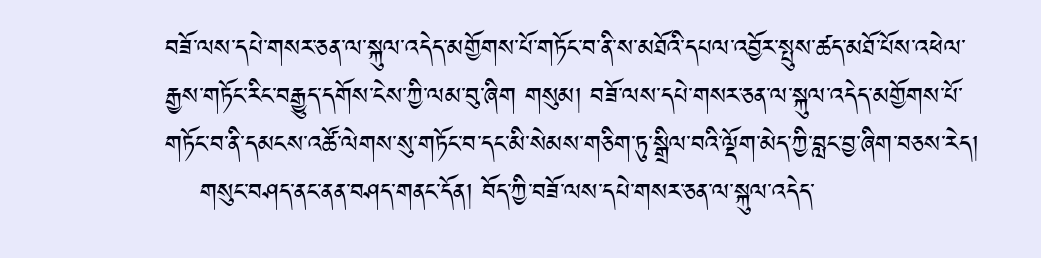བཟོ་ལས་དཔེ་གསར་ཅན་ལ་སྐུལ་འདེད་མགྱོགས་པོ་གཏོང་བ་ནི་ས་མཐོའི་དཔལ་འབྱོར་སྤུས་ཚད་མཐོ་པོས་འཕེལ་རྒྱས་གཏོང་རིང་བརྒྱུད་དགོས་ངེས་ཀྱི་ལམ་བུ་ཞིག གསུམ། བཟོ་ལས་དཔེ་གསར་ཅན་ལ་སྐུལ་འདེད་མགྱོགས་པོ་གཏོང་བ་ནི་དམངས་འཚོ་ལེགས་སུ་གཏོང་བ་དང་མི་སེམས་གཅིག་ཏུ་སྒྲིལ་བའི་ལྡོག་མེད་ཀྱི་བླང་བྱ་ཞིག་བཅས་རེད།
    གསུང་བཤད་ནང་ནན་བཤད་གནང་དོན། བོད་ཀྱི་བཟོ་ལས་དཔེ་གསར་ཅན་ལ་སྐུལ་འདེད་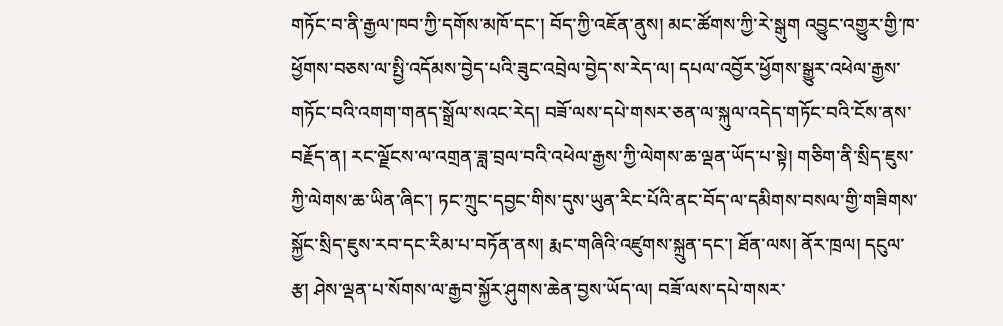གཏོང་བ་ནི་རྒྱལ་ཁབ་ཀྱི་དགོས་མཁོ་དང་། བོད་ཀྱི་འཇོན་ནུས། མང་ཚོགས་ཀྱི་རེ་སྒུག འབྱུང་འགྱུར་གྱི་ཁ་ཕྱོགས་བཅས་ལ་སྤྱི་འདོམས་བྱེད་པའི་ཟུང་འབྲེལ་བྱེད་ས་རེད་ལ། དཔལ་འབྱོར་ཕྱོགས་སྒྱུར་འཕེལ་རྒྱས་གཏོང་བའི་འགག་གནད་སྒྲོལ་སའང་རེད། བཟོ་ལས་དཔེ་གསར་ཅན་ལ་སྐུལ་འདེད་གཏོང་བའི་ངོས་ནས་བརྗོད་ན། རང་ལྗོངས་ལ་འགྲན་ཟླ་བྲལ་བའི་འཕེལ་རྒྱས་ཀྱི་ལེགས་ཆ་ལྡན་ཡོད་པ་སྟེ། གཅིག་ནི་སྲིད་ཇུས་ཀྱི་ལེགས་ཆ་ཡིན་ཞིང་། ཏང་ཀྲུང་དབྱང་གིས་དུས་ཡུན་རིང་པོའི་ནང་བོད་ལ་དམིགས་བསལ་གྱི་གཟིགས་སྐྱོང་སྲིད་ཇུས་རབ་དང་རིམ་པ་བཏོན་ནས། རྨང་གཞིའི་འཛུགས་སྐྲུན་དང་། ཐོན་ལས། ནོར་ཁྲལ། དངུལ་རྩ། ཤེས་ལྡན་པ་སོགས་ལ་རྒྱབ་སྐྱོར་ཤུགས་ཆེན་བྱས་ཡོད་ལ། བཟོ་ལས་དཔེ་གསར་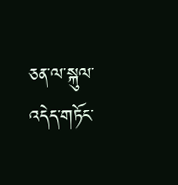ཅན་ལ་སྐུལ་འདེད་གཏོང་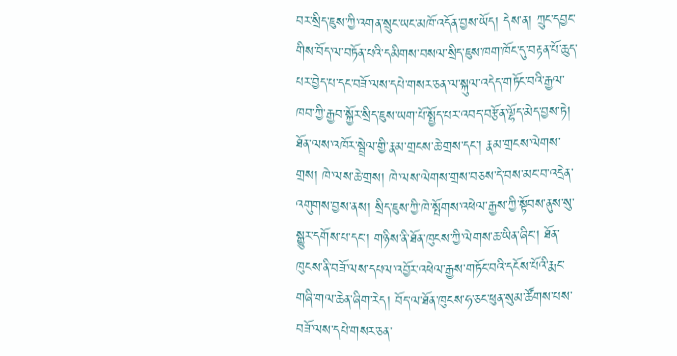བར་སྲིད་ཇུས་ཀྱི་འགན་སྲུང་ཡང་མཁོ་འདོན་བྱས་ཡོད། དེས་ན། ཀྲུང་དབྱང་གིས་བོད་ལ་བཏོན་པའི་དམིགས་བསལ་སྲིད་ཇུས་ཁག་ཁོང་དུ་བརྟན་པོ་ཆུད་པར་བྱེད་པ་དང་བཟོ་ལས་དཔེ་གསར་ཅན་ལ་སྐུལ་འདེད་གཏོང་བའི་རྒྱལ་ཁབ་ཀྱི་རྒྱབ་སྐྱོར་སྲིད་ཇུས་ཡག་པོ་སྤྱོད་པར་འབད་བརྩོན་ལྷོད་མེད་བྱས་ཏེ། ཐོན་ལས་འཁོར་སྦྲེལ་གྱི་རྣམ་གྲངས་ཆེ་གྲས་དང་། རྣམ་གྲངས་ལེགས་གྲས། ཁེ་ལས་ཆེ་གྲས། ཁེ་ལས་ལེགས་གྲས་བཅས་དེ་བས་མང་བ་འདྲེན་འགུགས་བྱས་ནས། སྲིད་ཇུས་ཀྱི་ཁེ་སྤོགས་འཕེལ་རྒྱས་ཀྱི་སྟོབས་ནུས་སུ་སྒྱུར་དགོས་པ་དང་། གཉིས་ནི་ཐོན་ཁུངས་ཀྱི་ལེགས་ཆ་ཡིན་ཞིང་། ཐོན་ཁུངས་ནི་བཟོ་ལས་དཔལ་འབྱོར་འཕེལ་རྒྱས་གཏོང་བའི་དངོས་པོའི་རྨང་གཞི་གལ་ཆེན་ཞིག་རེད། བོད་ལ་ཐོན་ཁུངས་ཧ་ཅང་ཕུན་སུམ་ཚོགས་པས་བཟོ་ལས་དཔེ་གསར་ཅན་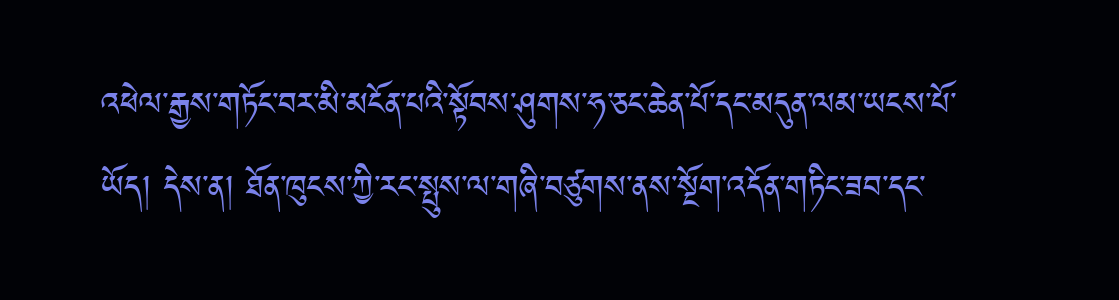འཕེལ་རྒྱས་གཏོང་བར་མི་མངོན་པའི་སྟོབས་ཤུགས་ཧ་ཅང་ཆེན་པོ་དང་མདུན་ལམ་ཡངས་པོ་ཡོད། དེས་ན། ཐོན་ཁུངས་ཀྱི་རང་སྤུས་ལ་གཞི་བཙུགས་ནས་སྔོག་འདོན་གཏིང་ཟབ་དང་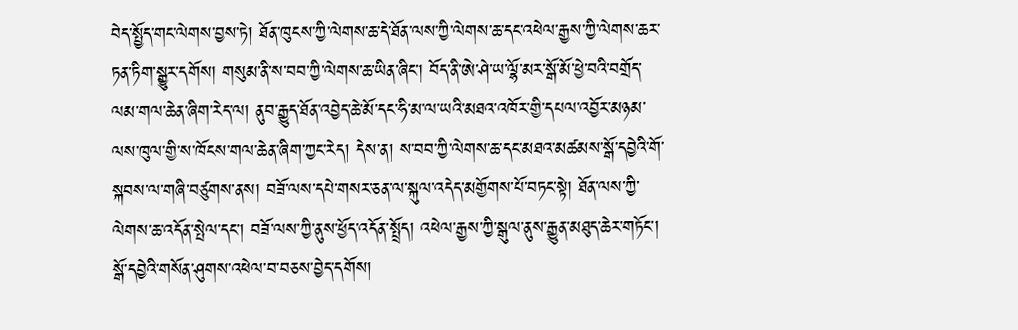བེད་སྤྱོད་གང་ལེགས་བྱས་ཏེ། ཐོན་ཁུངས་ཀྱི་ལེགས་ཆ་དེ་ཐོན་ལས་ཀྱི་ལེགས་ཆ་དང་འཕེལ་རྒྱས་ཀྱི་ལེགས་ཆར་ཏན་ཏིག་སྒྱུར་དགོས། གསུམ་ནི་ས་བབ་ཀྱི་ལེགས་ཆ་ཡིན་ཞིང་། བོད་ནི་ཨེ་ཤེ་ཡ་ལྷོ་མར་སྒོ་མོ་ཕྱེ་བའི་བགྲོད་ལམ་གལ་ཆེན་ཞིག་རེད་ལ། ནུབ་རྒྱུད་ཐོན་འབྱེད་ཆེ་མོ་དང་ཧི་མ་ལ་ཡའི་མཐའ་འཁོར་གྱི་དཔལ་འབྱོར་མཉམ་ལས་ཁུལ་གྱི་ས་ཁོངས་གལ་ཆེན་ཞིག་ཀྱང་རེད། དེས་ན། ས་བབ་ཀྱི་ལེགས་ཆ་དང་མཐའ་མཚམས་སྒོ་དབྱེའི་གོ་སྐབས་ལ་གཞི་བཙུགས་ནས། བཟོ་ལས་དཔེ་གསར་ཅན་ལ་སྐུལ་འདེད་མགྱོགས་པོ་བཏང་སྟེ། ཐོན་ལས་ཀྱི་ལེགས་ཆ་འདོན་སྤེལ་དང་། བཟོ་ལས་ཀྱི་ནུས་ཕྱོད་འདོན་སྤྲོད། འཕེལ་རྒྱས་ཀྱི་སྒུལ་ནུས་རྒྱུན་མཐུད་ཆེར་གཏོང་། སྒོ་དབྱེའི་གསོན་ཤུགས་འཕེལ་བ་བཅས་བྱེད་དགོས།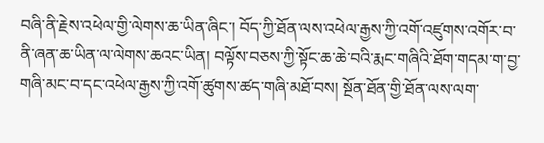བཞི་ནི་རྗེས་འཕེལ་གྱི་ལེགས་ཆ་ཡིན་ཞིང་། བོད་ཀྱི་ཐོན་ལས་འཕེལ་རྒྱས་ཀྱི་འགོ་འཛུགས་འགོར་བ་ནི་ཞན་ཆ་ཡིན་ལ་ལེགས་ཆའང་ཡིན། བལྟོས་བཅས་ཀྱི་སྟོང་ཆ་ཆེ་བའི་རྨང་གཞིའི་ཐོག་གདམ་ག་བྱ་གཞི་མང་བ་དང་འཕེལ་རྒྱས་ཀྱི་འགོ་ཚུགས་ཚད་གཞི་མཐོ་བས། སྔོན་ཐོན་གྱི་ཐོན་ལས་ལག་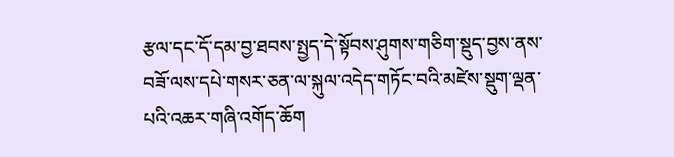རྩལ་དང་དོ་དམ་བྱ་ཐབས་སྤྱད་དེ་སྟོབས་ཤུགས་གཅིག་སྡུད་བྱས་ནས་བཟོ་ལས་དཔེ་གསར་ཅན་ལ་སྐུལ་འདེད་གཏོང་བའི་མཛེས་སྡུག་ལྡན་པའི་འཆར་གཞི་འགོད་ཆོག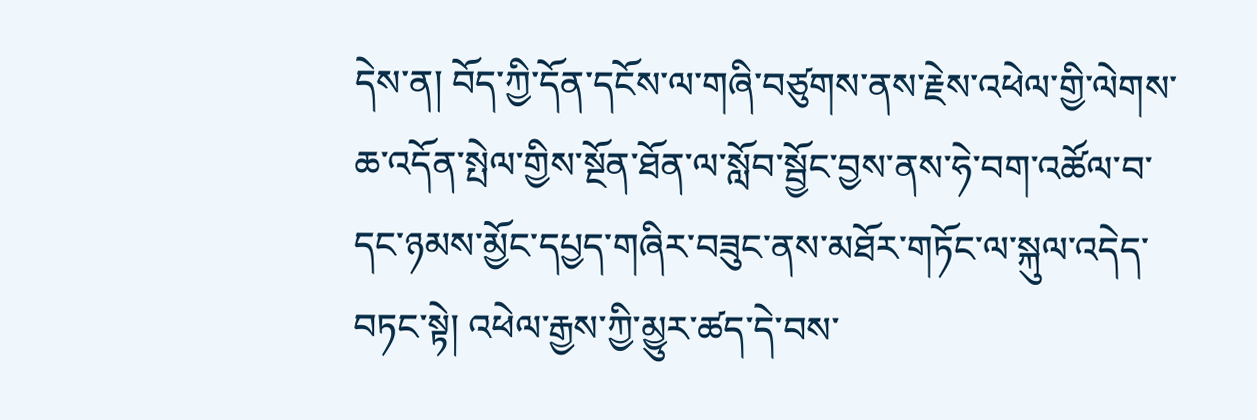དེས་ན། བོད་ཀྱི་དོན་དངོས་ལ་གཞི་བཙུགས་ནས་རྗེས་འཕེལ་གྱི་ལེགས་ཆ་འདོན་སྤེལ་གྱིས་སྔོན་ཐོན་ལ་སློབ་སྦྱོང་བྱས་ནས་ཧེ་བག་འཚོལ་བ་དང་ཉམས་མྱོང་དཔྱད་གཞིར་བཟུང་ནས་མཐོར་གཏོང་ལ་སྐུལ་འདེད་བཏང་སྟེ། འཕེལ་རྒྱས་ཀྱི་མྱུར་ཚད་དེ་བས་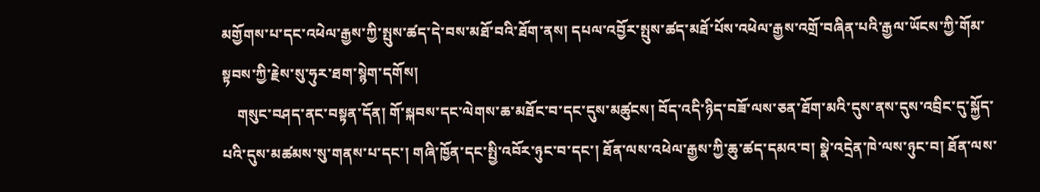མགྱོགས་པ་དང་འཕེལ་རྒྱས་ཀྱི་སྤུས་ཚད་དེ་བས་མཐོ་བའི་ཐོག་ནས། དཔལ་འབྱོར་སྤུས་ཚད་མཐོ་པོས་འཕེལ་རྒྱས་འགྲོ་བཞིན་པའི་རྒྱལ་ཡོངས་ཀྱི་གོམ་སྟབས་ཀྱི་རྗེས་སུ་ཧུར་ཐག་སྙེག་དགོས།
    གསུང་བཤད་ནང་བསྟན་དོན། གོ་སྐབས་དང་ལེགས་ཆ་མཐོང་བ་དང་དུས་མཚུངས། བོད་འདི་ཉིད་བཟོ་ལས་ཅན་ཐོག་མའི་དུས་ནས་དུས་འབྲིང་དུ་སྐྱོད་པའི་དུས་མཚམས་སུ་གནས་པ་དང་། གཞི་ཁྱོན་དང་སྤྱི་འབོར་ཉུང་བ་དང་། ཐོན་ལས་འཕེལ་རྒྱས་ཀྱི་ཆུ་ཚད་དམའ་བ། སྣེ་འདྲེན་ཁེ་ལས་ཉུང་བ། ཐོན་ལས་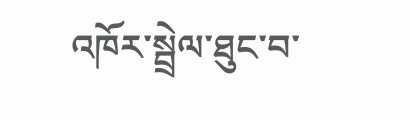འཁོར་སྦྲེལ་ཐུང་བ་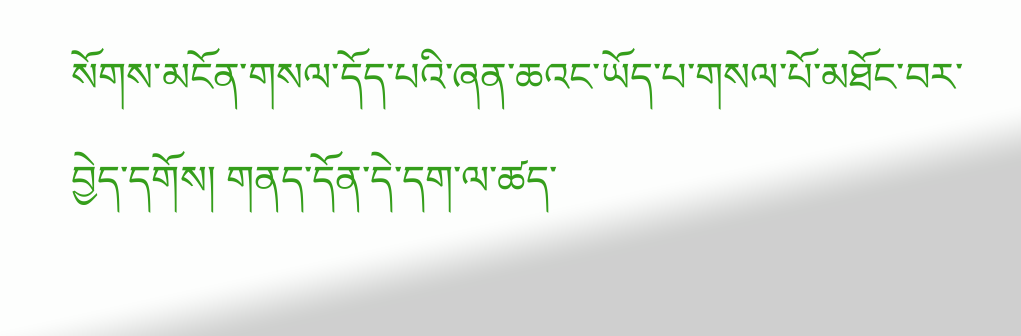སོགས་མངོན་གསལ་དོད་པའི་ཞན་ཆའང་ཡོད་པ་གསལ་པོ་མཐོང་བར་བྱེད་དགོས། གནད་དོན་དེ་དག་ལ་ཚད་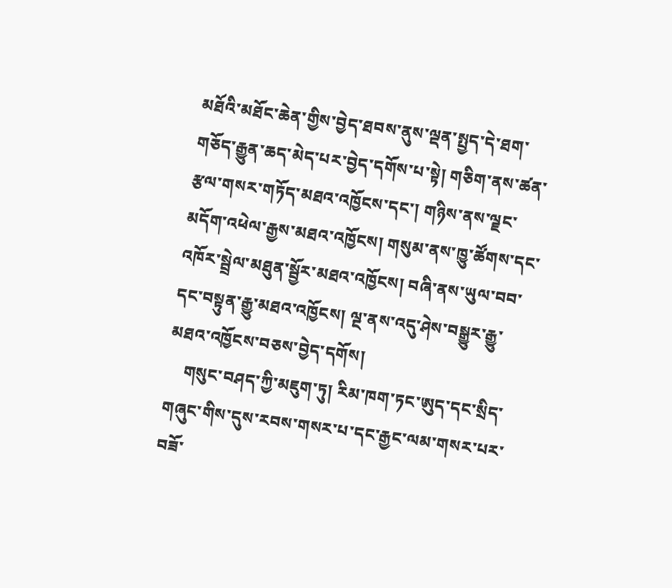མཐོའི་མཐོང་ཆེན་གྱིས་བྱེད་ཐབས་ནུས་ལྡན་སྤྱད་དེ་ཐག་གཅོད་རྒྱུན་ཆད་མེད་པར་བྱེད་དགོས་པ་སྟེ། གཅིག་ནས་ཚན་རྩལ་གསར་གཏོད་མཐའ་འཁྱོངས་དང་། གཉིས་ནས་ལྗང་མདོག་འཕེལ་རྒྱས་མཐའ་འཁྱོངས། གསུམ་ནས་ཁྱུ་ཚོགས་དང་འཁོར་སྦྲེལ་མཐུན་སྦྱོར་མཐའ་འཁྱོངས། བཞི་ནས་ཡུལ་བབ་དང་བསྟུན་རྒྱུ་མཐའ་འཁྱོངས། ལྔ་ནས་འདུ་ཤེས་བསྒྱུར་རྒྱུ་མཐའ་འཁྱོངས་བཅས་བྱེད་དགོས།
    གསུང་བཤད་ཀྱི་མཇུག་ཏུ། རིམ་ཁག་ཏང་ཨུད་དང་སྲིད་གཞུང་གིས་དུས་རབས་གསར་པ་དང་རྒྱང་ལམ་གསར་པར་བཟོ་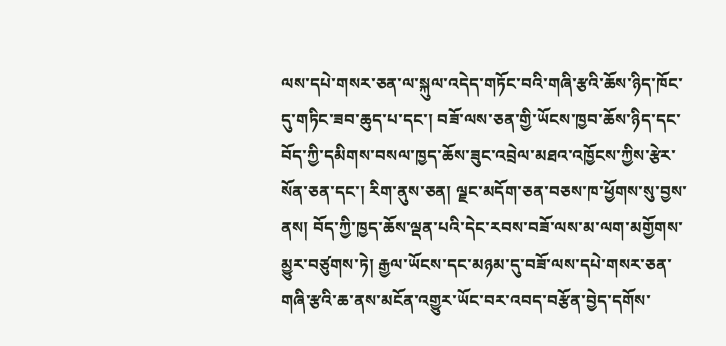ལས་དཔེ་གསར་ཅན་ལ་སྐུལ་འདེད་གཏོང་བའི་གཞི་རྩའི་ཆོས་ཉིད་ཁོང་དུ་གཏིང་ཟབ་ཆུད་པ་དང་། བཟོ་ལས་ཅན་གྱི་ཡོངས་ཁྱབ་ཆོས་ཉིད་དང་བོད་ཀྱི་དམིགས་བསལ་ཁྱད་ཆོས་ཟུང་འབྲེལ་མཐའ་འཁྱོངས་ཀྱིས་རྩེར་སོན་ཅན་དང་། རིག་ནུས་ཅན། ལྗང་མདོག་ཅན་བཅས་ཁ་ཕྱོགས་སུ་བྱས་ནས། བོད་ཀྱི་ཁྱད་ཆོས་ལྡན་པའི་དེང་རབས་བཟོ་ལས་མ་ལག་མགྱོགས་མྱུར་བཙུགས་ཏེ། རྒྱལ་ཡོངས་དང་མཉམ་དུ་བཟོ་ལས་དཔེ་གསར་ཅན་གཞི་རྩའི་ཆ་ནས་མངོན་འགྱུར་ཡོང་བར་འབད་བརྩོན་བྱེད་དགོས་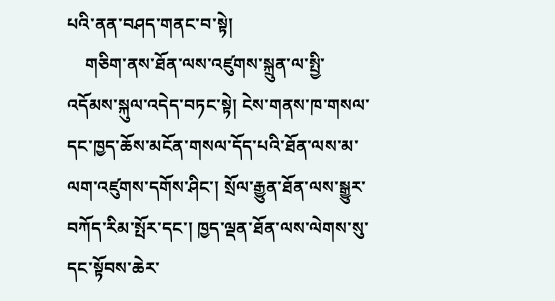པའི་ནན་བཤད་གནང་བ་སྟེ།
    གཅིག་ནས་ཐོན་ལས་འཛུགས་སྐྲུན་ལ་སྤྱི་འདོམས་སྐུལ་འདེད་བཏང་སྟེ། ངེས་གནས་ཁ་གསལ་དང་ཁྱད་ཆོས་མངོན་གསལ་དོད་པའི་ཐོན་ལས་མ་ལག་འཛུགས་དགོས་ཤིང་། སྲོལ་རྒྱུན་ཐོན་ལས་སྒྱུར་བཀོད་རིམ་སྤོར་དང་། ཁྱད་ལྡན་ཐོན་ལས་ལེགས་སུ་དང་སྟོབས་ཆེར་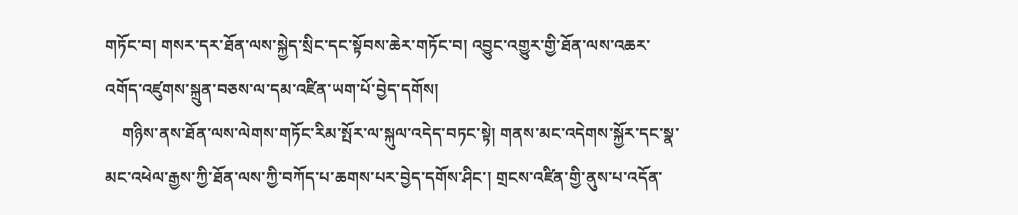གཏོང་བ། གསར་དར་ཐོན་ལས་སྐྱེད་སྲིང་དང་སྟོབས་ཆེར་གཏོང་བ། འབྱུང་འགྱུར་གྱི་ཐོན་ལས་འཆར་འགོད་འཛུགས་སྐྲུན་བཅས་ལ་དམ་འཛིན་ཡག་པོ་བྱེད་དགོས།
    གཉིས་ནས་ཐོན་ལས་ལེགས་གཏོང་རིམ་སྤོར་ལ་སྐུལ་འདེད་བཏང་སྟེ། གནས་མང་འདེགས་སྐྱོར་དང་སྣ་མང་འཕེལ་རྒྱས་ཀྱི་ཐོན་ལས་ཀྱི་བཀོད་པ་ཆགས་པར་བྱེད་དགོས་ཤིང་། གྲངས་འཛིན་གྱི་ནུས་པ་འདོན་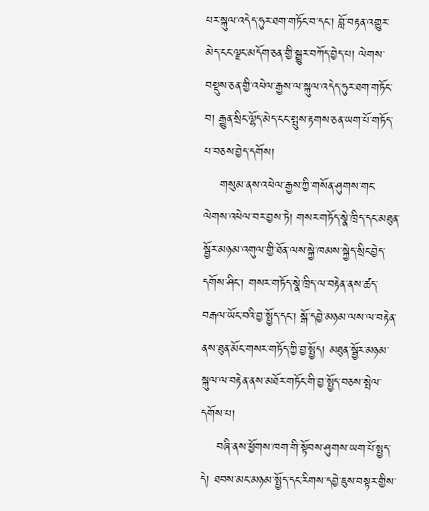པར་སྐུལ་འདེད་ཧུར་ཐག་གཏོང་བ་དང་། བློ་བརྟན་འགྱུར་མེད་ངང་ལྗང་མདོག་ཅན་གྱི་སྒྱུར་བཀོད་བྱེད་པ། ལེགས་བསྡུས་ཅན་གྱི་འཕེལ་རྒྱས་ལ་སྐུལ་འདེད་ཧུར་ཐག་གཏོང་བ། རྒྱུན་སྲིང་ལྷོད་མེད་ངང་སྤུས་རྟགས་ཅན་ཡག་པོ་གཏོད་པ་བཅས་བྱེད་དགོས།
    གསུམ་ནས་འཕེལ་རྒྱས་ཀྱི་གསོན་ཤུགས་གང་ལེགས་འཕེལ་བར་བྱས་ཏེ། གསར་གཏོད་སྣེ་ཁྲིད་དང་མཐུན་སྦྱོར་མཉམ་འགུལ་གྱི་ཐོན་ལས་སྐྱེ་ཁམས་སྐྱེད་སྲིང་བྱེད་དགོས་ཤིང་། གསར་གཏོད་སྣེ་ཁྲིད་ལ་བརྟེན་ནས་ཚད་བརྒལ་ཡོང་བའི་བྱ་སྤྱོད་དང་། སྒོ་དབྱེ་མཉམ་ལས་ལ་བརྟེན་ནས་ཐུན་མོང་གསར་གཏོད་ཀྱི་བྱ་སྤྱོད། མཐུན་སྦྱོར་མཉམ་སྐུལ་ལ་བརྟེན་ནས་མཐོར་གཏོང་གི་བྱ་སྤྱོད་བཅས་སྤེལ་དགོས་པ།
    བཞི་ནས་ཕྱོགས་ཁག་གི་སྟོབས་ཤུགས་ཡག་པོ་སྤྱད་དེ། ཐབས་མང་མཉམ་སྤྱོད་དང་རིགས་དབྱེ་ཇུས་བསྟར་གྱིས་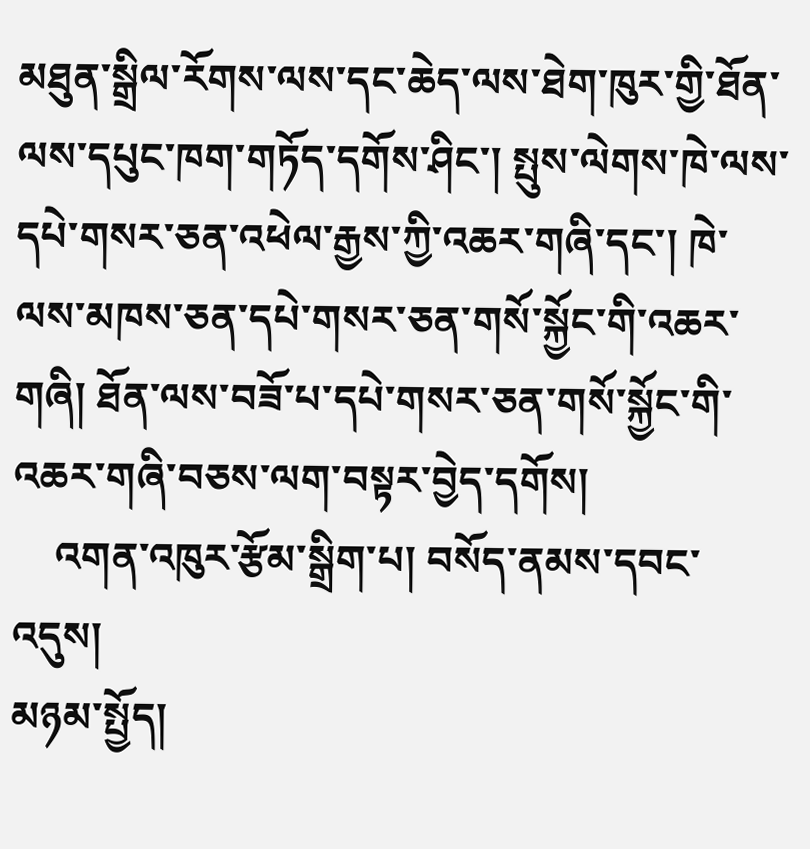མཐུན་སྒྲིལ་རོགས་ལས་དང་ཆེད་ལས་ཐེག་ཁུར་གྱི་ཐོན་ལས་དཔུང་ཁག་གཏོད་དགོས་ཤིང་། སྤུས་ལེགས་ཁེ་ལས་དཔེ་གསར་ཅན་འཕེལ་རྒྱས་ཀྱི་འཆར་གཞི་དང་། ཁེ་ལས་མཁས་ཅན་དཔེ་གསར་ཅན་གསོ་སྐྱོང་གི་འཆར་གཞི། ཐོན་ལས་བཟོ་པ་དཔེ་གསར་ཅན་གསོ་སྐྱོང་གི་འཆར་གཞི་བཅས་ལག་བསྟར་བྱེད་དགོས།
    འགན་འཁུར་རྩོམ་སྒྲིག་པ། བསོད་ནམས་དབང་འདུས།
མཉམ་སྤྱོད།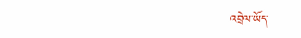འབྲེལ་ཡོད་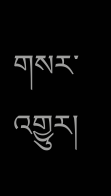གསར་འགྱུར།